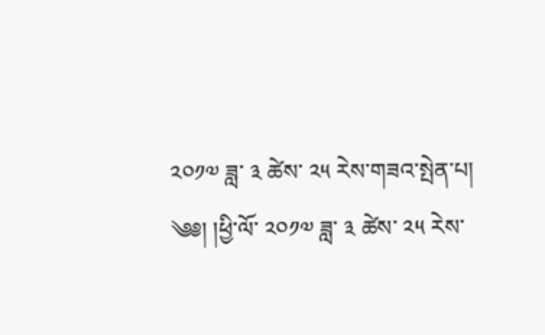༢༠༡༧ ཟླ་ ༣ ཚེས་ ༢༥ རེས་གཟའ་སྤེན་པ།
༄༅། །ཕྱི་ལོ་ ༢༠༡༧ ཟླ་ ༣ ཚེས་ ༢༥ རེས་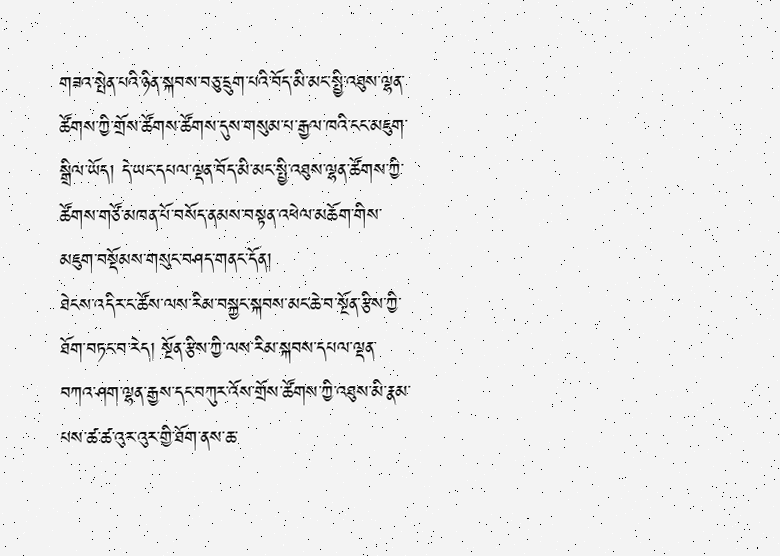གཟའ་སྤེན་པའི་ཉིན་སྐབས་བཅུ་དྲུག་པའི་བོད་མི་མང་སྤྱི་འཐུས་ལྷན་ཚོགས་ཀྱི་གྲོས་ཚོགས་ཚོགས་དུས་གསུམ་པ་རྒྱལ་ཁའི་ངང་མཇུག་སྒྲིལ་ཡོད། དེ་ཡང་དཔལ་ལྡན་བོད་མི་མང་སྤྱི་འཐུས་ལྷན་ཚོགས་ཀྱི་ཚོགས་གཙོ་མཁན་པོ་བསོད་ནམས་བསྟན་འཕེལ་མཆོག་གིས་མཇུག་བསྡོམས་གསུང་བཤད་གནང་དོན།
ཐེངས་འདིར་ང་ཚོས་ལས་རིམ་བསྐྱང་སྐབས་མང་ཆེ་བ་སྔོན་རྩིས་ཀྱི་ཐོག་བཏང་བ་རེད། སྔོན་རྩིས་ཀྱི་ལས་རིམ་སྐབས་དཔལ་ལྡན་བཀའ་ཤག་ལྷན་རྒྱས་དང་བཀུར་འོས་གྲོས་ཚོགས་ཀྱི་འཐུས་མི་རྣམ་པས་ཚ་ཚ་འུར་འུར་གྱི་ཐོག་ནས་ཆ་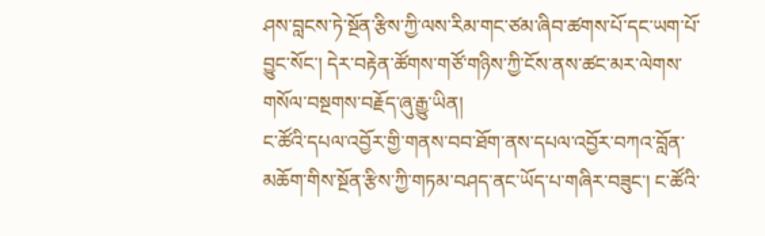ཤས་བླངས་ཏེ་སྔོན་རྩིས་ཀྱི་ལས་རིམ་གང་ཙམ་ཞིབ་ཚགས་པོ་དང་ཡག་པོ་བྱུང་སོང་། དེར་བརྟེན་ཚོགས་གཙོ་གཉིས་ཀྱི་ངོས་ནས་ཚང་མར་ལེགས་གསོལ་བསྔགས་བརྗོད་ཞུ་རྒྱུ་ཡིན།
ང་ཚོའི་དཔལ་འབྱོར་གྱི་གནས་བབ་ཐོག་ནས་དཔལ་འབྱོར་བཀའ་བློན་མཆོག་གིས་སྔོན་རྩིས་ཀྱི་གཏམ་བཤད་ནང་ཡོད་པ་གཞིར་བཟུང་། ང་ཚོའི་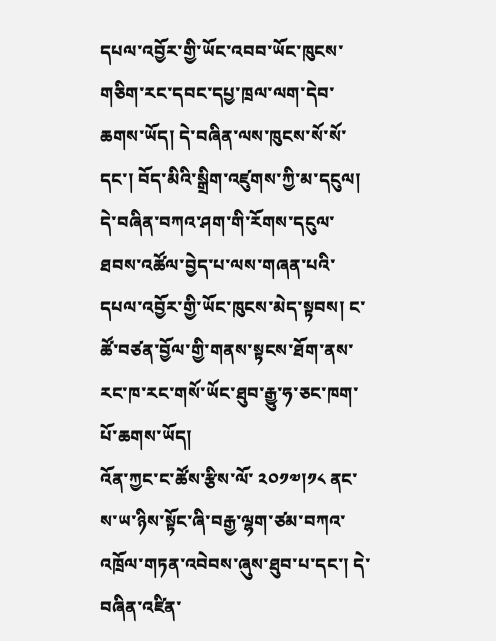དཔལ་འབྱོར་གྱི་ཡོང་འབབ་ཡོང་ཁུངས་གཅིག་རང་དབང་དཔྱ་ཁྲལ་ལག་དེབ་ཆགས་ཡོད། དེ་བཞིན་ལས་ཁུངས་སོ་སོ་དང་། བོད་མིའི་སྒྲིག་འཛུགས་ཀྱི་མ་དངུལ། དེ་བཞིན་བཀའ་ཤག་གི་རོགས་དངུལ་ཐབས་འཚོལ་བྱེད་པ་ལས་གཞན་པའི་དཔལ་འབྱོར་གྱི་ཡོང་ཁུངས་མེད་སྟབས། ང་ཚོ་བཙན་བྱོལ་གྱི་གནས་སྟངས་ཐོག་ནས་རང་ཁ་རང་གསོ་ཡོང་ཐུབ་རྒྱུ་ཧ་ཅང་ཁག་པོ་ཆགས་ཡོད།
འོན་ཀྱང་ང་ཚོས་རྩིས་ལོ་ ༢༠༡༧།༡༨ ནང་ས་ཡ་ཉིས་སྟོང་ཞི་བརྒྱ་ལྷག་ཙམ་བཀའ་འཁྲོལ་གཏན་འབེབས་ཞུས་ཐུབ་པ་དང་། དེ་བཞིན་འཛིན་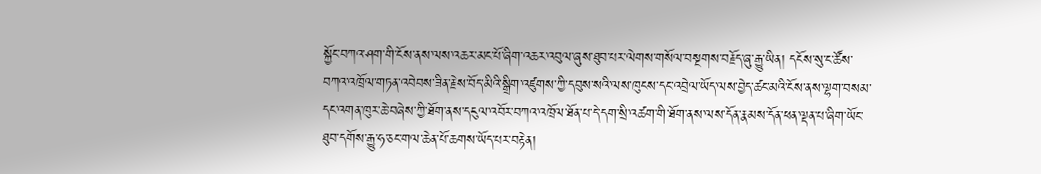སྐྱོང་བཀའ་ཤག་གི་ངོས་ནས་ལས་འཆར་མང་པོ་ཞིག་འཆར་འབུལ་ཞུས་ཐུབ་པར་ལེགས་གསོལ་བསྔགས་བརྗོད་ཞུ་རྒྱུ་ཡིན། དངོས་སུ་ང་ཚོས་བཀའ་འཁྲོལ་གཏན་འབེབས་ཟིན་རྗེས་བོད་མིའི་སྒྲིག་འཛུགས་ཀྱི་དབུས་སའི་ལས་ཁུངས་དང་འབྲེལ་ཡོད་ལས་བྱེད་ཚང་མའི་ངོས་ནས་ལྷག་བསམ་དང་འགན་ཁུར་ཆེ་བཞེས་ཀྱི་ཐོག་ནས་དངུལ་འབོར་བཀའ་འཁྲོལ་ཐོན་པ་དེ་དག་སྲི་འཚག་གི་ཐོག་ནས་ལས་དོན་རྣམས་དོན་ཕན་ལྡན་པ་ཞིག་ཡོང་ཐུབ་དགོས་རྒྱུ་ཧ་ཅང་གལ་ཆེན་པོ་ཆགས་ཡོད་པར་བརྟེན།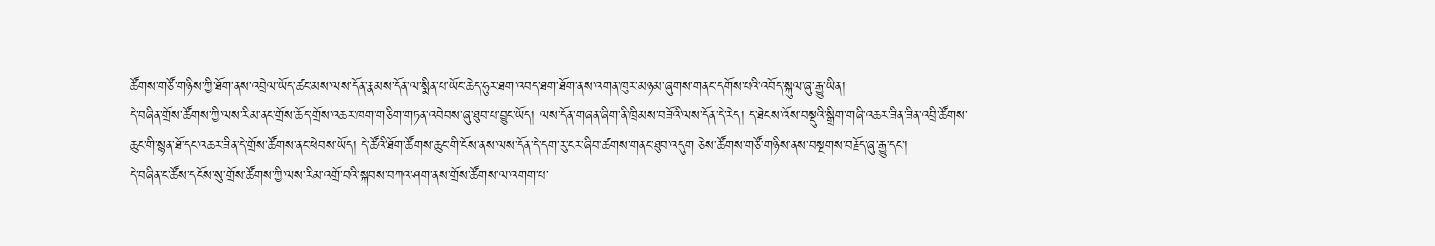ཚོགས་གཙོ་གཉིས་ཀྱི་ཐོག་ནས་འབྲེལ་ཡོད་ཚང་མས་ལས་དོན་རྣམས་དོན་ལ་སྨིན་པ་ཡོང་ཆེད་ཧུར་ཐག་འབད་ཐག་ཐོག་ནས་འགན་ཁུར་མཉམ་ཞུགས་གནང་དགོས་པའི་འབོད་སྐུལ་ཞུ་རྒྱུ་ཡིན།
དེ་བཞིན་གྲོས་ཚོགས་ཀྱི་ལས་རིམ་ནང་གྲོས་ཆོད་གྲོས་འཆར་ཁག་གཅིག་གཏན་འབེབས་ཞུ་ཐུབ་པ་བྱུང་ཡོད། ལས་དོན་གཞན་ཞིག་ནི་ཁྲིམས་བཟོའི་ལས་དོན་དེ་རེད། ད་ཐེངས་འོས་བསྡུའི་སྒྲིག་གཞི་འཆར་ཟིན་ཟིན་འབྲི་ཚོགས་ཆུང་གི་སྙན་ཐོ་དང་འཆར་ཟིན་དེ་གྲོས་ཚོགས་ནང་ཕེབས་ཡོད། དེ་ཚོའི་ཐོག་ཚོགས་ཆུང་གི་ངོས་ནས་ལས་དོན་དེ་དག་རུ་ངར་ཞིབ་ཚགས་གནང་ཐུབ་འདུག ཅེས་ཚོགས་གཙོ་གཉིས་ནས་བསྔགས་བརྗོད་ཞུ་རྒྱུ་དང་།
དེ་བཞིན་ང་ཚོས་དངོས་སུ་གྲོས་ཚོགས་ཀྱི་ལས་རིམ་འགྲོ་བའི་སྐབས་བཀའ་ཤག་ནས་གྲོས་ཚོགས་ལ་འགག་པ་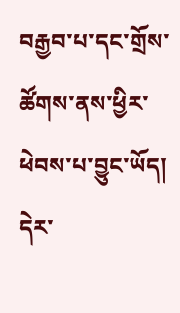བརྒྱབ་པ་དང་གྲོས་ཚོགས་ནས་ཕྱིར་ཕེབས་པ་བྱུང་ཡོད། དེར་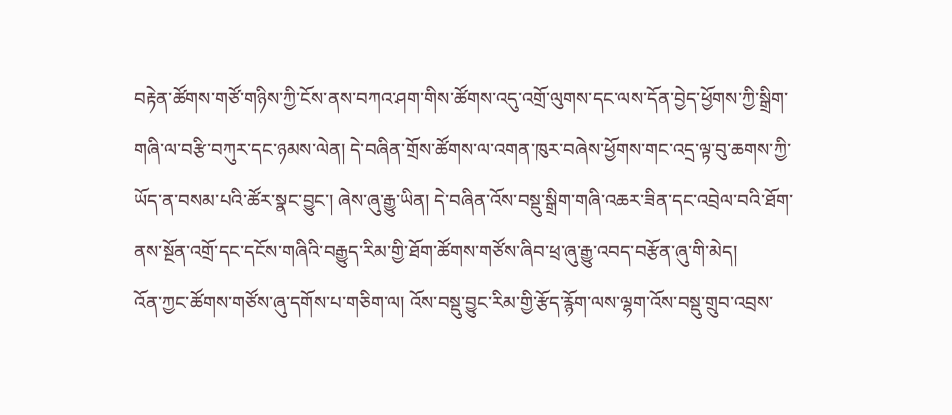བརྟེན་ཚོགས་གཙོ་གཉིས་ཀྱི་ངོས་ནས་བཀའ་ཤག་གིས་ཚོགས་འདུ་འགྲོ་ལུགས་དང་ལས་དོན་བྱེད་ཕྱོགས་ཀྱི་སྒྲིག་གཞི་ལ་བརྩི་བཀུར་དང་ཉམས་ལེན། དེ་བཞིན་གྲོས་ཚོགས་ལ་འགན་ཁུར་བཞེས་ཕྱོགས་གང་འདྲ་ལྟ་བུ་ཆགས་ཀྱི་ཡོད་ན་བསམ་པའི་ཚོར་སྣང་བྱུང་། ཞེས་ཞུ་རྒྱུ་ཡིན། དེ་བཞིན་འོས་བསྡུ་སྒྲིག་གཞི་འཆར་ཟིན་དང་འབྲེལ་བའི་ཐོག་ནས་སྔོན་འགྲོ་དང་དངོས་གཞིའི་བརྒྱུད་རིམ་གྱི་ཐོག་ཚོགས་གཙོས་ཞིབ་ཕྲ་ཞུ་རྒྱུ་འབད་བརྩོན་ཞུ་གི་མེད།
འོན་ཀྱང་ཚོགས་གཙོས་ཞུ་དགོས་པ་གཅིག་ལ། འོས་བསྡུ་བྱུང་རིམ་གྱི་རྩོད་རྙོག་ལས་ལྷག་འོས་བསྡུ་གྲུབ་འབྲས་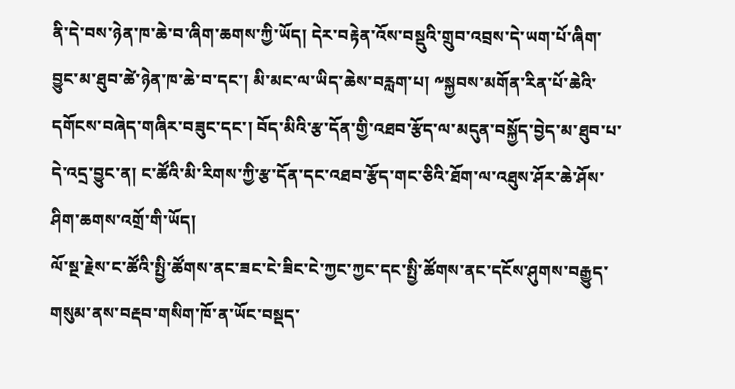ནི་དེ་བས་ཉེན་ཁ་ཆེ་བ་ཞིག་ཆགས་ཀྱི་ཡོད། དེར་བརྟེན་འོས་བསྡུའི་གྲུབ་འབྲས་དེ་ཡག་པོ་ཞིག་བྱུང་མ་ཐུབ་ཚེ་ཉེན་ཁ་ཆེ་བ་དང་། མི་མང་ལ་ཡིད་ཆེས་བརླག་པ། ༸སྐྱབས་མགོན་རིན་པོ་ཆེའི་དགོངས་བཞེད་གཞིར་བཟུང་དང་། བོད་མིའི་རྩ་དོན་གྱི་འཐབ་རྩོད་ལ་མདུན་བསྐྱོད་བྱེད་མ་ཐུབ་པ་དེ་འདྲ་བྱུང་ན། ང་ཚོའི་མི་རིགས་ཀྱི་རྩ་དོན་དང་འཐབ་རྩོད་གང་ཅིའི་ཐོག་ལ་འཐུས་ཤོར་ཆེ་ཤོས་ཤིག་ཆགས་འགྲོ་གི་ཡོད།
ལོ་སྔ་རྗེས་ང་ཚོའི་སྤྱི་ཚོགས་ནང་ཟང་ངེ་ཟིང་ངེ་ཀྱང་ཀྱང་དང་སྤྱི་ཚོགས་ནང་དངོས་ཤུགས་བརྒྱུད་གསུམ་ནས་བརྡབ་གསིག་ཁོ་ན་ཡོང་བསྡད་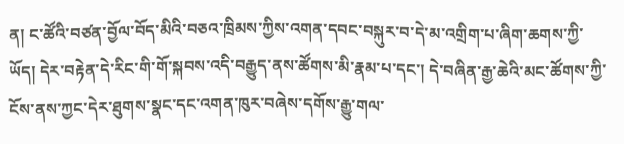ན། ང་ཚོའི་བཙན་བྱོལ་བོད་མིའི་བཅའ་ཁྲིམས་ཀྱིས་འགན་དབང་བསྐུར་བ་དེ་མ་འགྲིག་པ་ཞིག་ཆགས་ཀྱི་ཡོད། དེར་བརྟེན་དེ་རིང་གི་གོ་སྐབས་འདི་བརྒྱུད་ནས་ཚོགས་མི་རྣམ་པ་དང་། དེ་བཞིན་རྒྱ་ཆེའི་མང་ཚོགས་ཀྱི་ངོས་ནས་ཀྱང་དེར་ཐུགས་སྣང་དང་འགན་ཁུར་བཞེས་དགོས་རྒྱུ་གལ་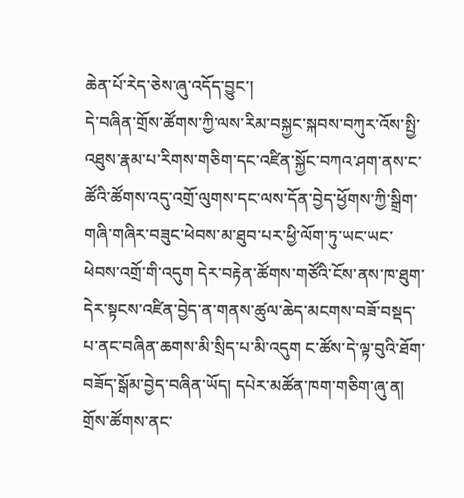ཆེན་པོ་རེད་ཅེས་ཞུ་འདོད་བྱུང་།
དེ་བཞིན་གྲོས་ཚོགས་ཀྱི་ལས་རིམ་བསྐྱང་སྐབས་བཀུར་འོས་སྤྱི་འཐུས་རྣམ་པ་རིགས་གཅིག་དང་འཛིན་སྐྱོང་བཀའ་ཤག་ནས་ང་ཚོའི་ཚོགས་འདུ་འགྲོ་ལུགས་དང་ལས་དོན་བྱེད་ཕྱོགས་ཀྱི་སྒྲིག་གཞི་གཞིར་བཟུང་ཕེབས་མ་ཐུབ་པར་ཕྱི་ལོག་ཏུ་ཡང་ཡང་ཕེབས་འགྲོ་གི་འདུག དེར་བརྟེན་ཚོགས་གཙོའི་ངོས་ནས་ཁ་ཐུག་དེར་སྟངས་འཛིན་བྱེད་ན་གནས་ཚུལ་ཆེད་མངགས་བཟོ་བསྡད་པ་ནང་བཞིན་ཆགས་མི་སྲིད་པ་མི་འདུག ང་ཚོས་དེ་ལྟ་བུའི་ཐོག་བཟོད་སྒོམ་བྱེད་བཞིན་ཡོད། དཔེར་མཚོན་ཁག་གཅིག་ཞུ་ན། གྲོས་ཚོགས་ནང་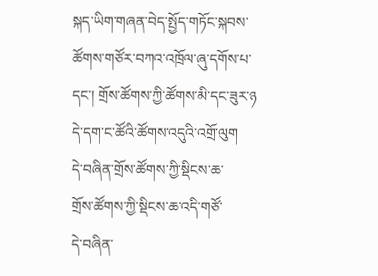སྐད་ཡིག་གཞན་བེད་སྤྱོད་གཏོང་སྐབས་ཚོགས་གཙོར་བཀའ་འཁྲོལ་ཞུ་དགོས་པ་དང་། གྲོས་ཚོགས་ཀྱི་ཚོགས་མི་དང་ཟུར་ཉ
དེ་དག་ང་ཚོའི་ཚོགས་འདུའི་འགྲོ་ལུག
དེ་བཞིན་གྲོས་ཚོགས་ཀྱི་སྡིངས་ཆ་
གྲོས་ཚོགས་ཀྱི་སྡིངས་ཆ་འདི་གཙོ་
དེ་བཞིན་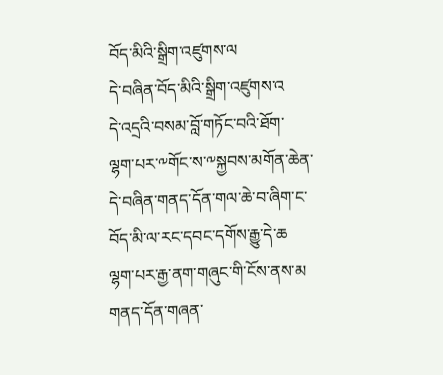བོད་མིའི་སྒྲིག་འཛུགས་ལ
དེ་བཞིན་བོད་མིའི་སྒྲིག་འཛུགས་འ
དེ་འདྲའི་བསམ་བློ་གཏོང་བའི་ཐོག་
ལྷག་པར་༸གོང་ས་༸སྐྱབས་མགོན་ཆེན་
དེ་བཞིན་གནད་དོན་གལ་ཆེ་བ་ཞིག་ང་
བོད་མི་ལ་རང་དབང་དགོས་རྒྱུ་དེ་ཆ
ལྷག་པར་རྒྱ་ནག་གཞུང་གི་ངོས་ནས་མ
གནད་དོན་གཞན་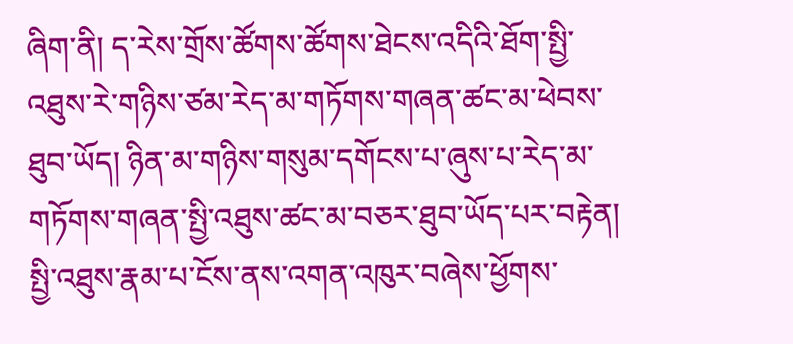ཞིག་ནི། ད་རེས་གྲོས་ཚོགས་ཚོགས་ཐེངས་འདིའི་ཐོག་སྤྱི་འཐུས་རེ་གཉིས་ཙམ་རེད་མ་གཏོགས་གཞན་ཚང་མ་ཕེབས་ཐུབ་ཡོད། ཉིན་མ་གཉིས་གསུམ་དགོངས་པ་ཞུས་པ་རེད་མ་གཏོགས་གཞན་སྤྱི་འཐུས་ཚང་མ་བཅར་ཐུབ་ཡོད་པར་བརྟེན། སྤྱི་འཐུས་རྣམ་པ་ངོས་ནས་འགན་འཁུར་བཞེས་ཕྱོགས་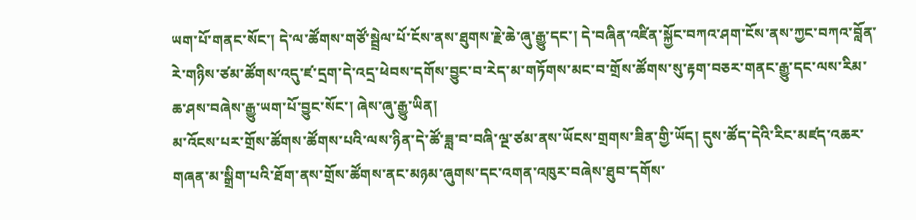ཡག་པོ་གནང་སོང་། དེ་ལ་ཚོགས་གཙོ་སྦྲེལ་པོ་ངོས་ནས་ཐུགས་རྗེ་ཆེ་ཞུ་རྒྱུ་དང་། དེ་བཞིན་འཛིན་སྐྱོང་བཀའ་ཤག་ངོས་ནས་ཀྱང་བཀའ་བློན་རེ་གཉིས་ཙམ་ཚོགས་འདུ་ཛ་དྲག་དེ་འདྲ་ཕེབས་དགོས་བྱུང་བ་རེད་མ་གཏོགས་མང་བ་གྲོས་ཚོགས་སུ་རྟག་བཅར་གནང་རྒྱུ་དང་ལས་རིམ་ཆ་ཤས་བཞེས་རྒྱུ་ཡག་པོ་བྱུང་སོང་། ཞེས་ཞུ་རྒྱུ་ཡིན།
མ་འོངས་པར་གྲོས་ཚོགས་ཚོགས་པའི་ལས་ཉིན་དེ་ཚོ་ཟླ་བ་བཞི་ལྔ་ཙམ་ནས་ཡོངས་གྲགས་ཟིན་གྱི་ཡོད། དུས་ཚོད་དེའི་རིང་མཛད་འཆར་གཞན་མ་སྒྲིག་པའི་ཐོག་ནས་གྲོས་ཚོགས་ནང་མཉམ་ཞུགས་དང་འགན་འཁུར་བཞེས་ཐུབ་དགོས་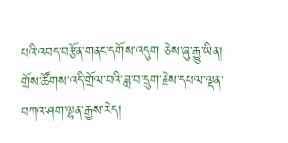པའི་འབད་བརྩོན་གནང་དགོས་འདུག ཅེས་ཞུ་རྒྱུ་ཡིན།
གྲོས་ཚོགས་འདི་གྲོལ་བའི་ཟླ་བ་དྲུག་རྗེས་དཔལ་ལྡན་བཀའ་ཤག་ལྷན་རྒྱས་རེད།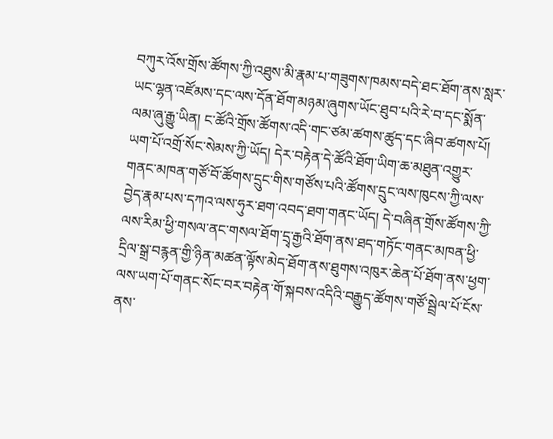བཀུར་འོས་གྲོས་ཚོགས་ཀྱི་འཐུས་མི་རྣམ་པ་གཟུགས་ཁམས་བདེ་ཐང་ཐོག་ནས་སླར་ཡང་ལྷན་འཛོམས་དང་ལས་དོན་ཐོག་མཉམ་ཞུགས་ཡོང་ཐུབ་པའི་རེ་བ་དང་སྨོན་ལམ་ཞུ་རྒྱུ་ཡིན། ང་ཚོའི་གྲོས་ཚོགས་འདི་གང་ཙམ་ཚགས་ཚུད་དང་ཞིབ་ཚགས་པོ། ཡག་པོ་འགྲོ་སོང་སེམས་ཀྱི་ཡོད། དེར་བརྟེན་དེ་ཚོའི་ཐོག་ཡིག་ཆ་མཐུན་འགྱུར་གནང་མཁན་གཙོ་བོ་ཚོགས་དྲུང་གིས་གཙོས་པའི་ཚོགས་དྲུང་ལས་ཁུངས་ཀྱི་ལས་བྱེད་རྣམ་པས་དཀའ་ལས་ཧུར་ཐག་འབད་ཐག་གནང་ཡོད། དེ་བཞིན་གྲོས་ཚོགས་ཀྱི་ལས་རིམ་ཕྱི་གསལ་ནང་གསལ་ཐོག་དྲྭ་རྒྱའི་ཐོག་ནས་ཐད་གཏོང་གནང་མཁན་ཕྱི་དྲིལ་སྒྲ་བརྙན་གྱི་ཉིན་མཚན་ལྟོས་མེད་ཐོག་ནས་ཐུགས་འཁུར་ཆེན་པོ་ཐོག་ནས་ཕྱག་ལས་ཡག་པོ་གནང་སོང་བར་བརྟེན་གོ་སྐབས་འདིའི་བརྒྱུད་ཚོགས་གཙོ་སྦྲེལ་པོ་ངོས་ནས་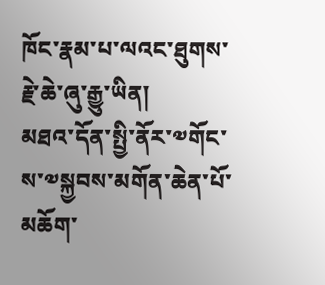ཁོང་རྣམ་པ་ལའང་ཐུགས་རྗེ་ཆེ་ཞུ་རྒྱུ་ཡིན།
མཐའ་དོན་སྤྱི་ནོར་༧གོང་ས་༧སྐྱབས་མགོན་ཆེན་པོ་མཆོག་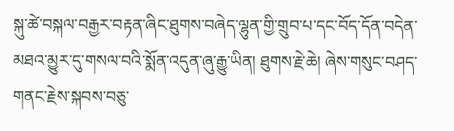སྐུ་ཚེ་བསྐལ་བརྒྱར་བརྟན་ཞིང་ཐུགས་བཞེད་ལྷུན་གྱི་གྲུབ་པ་དང་བོད་དོན་བདེན་མཐའ་མྱུར་དུ་གསལ་བའི་སྨོན་འདུན་ཞུ་རྒྱུ་ཡིན། ཐུགས་རྗེ་ཆེ། ཞེས་གསུང་བཤད་གནང་རྗེས་སྐབས་བཅུ་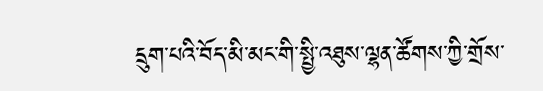དྲུག་པའི་བོད་མི་མང་གི་སྤྱི་འཐུས་ལྷན་ཚོགས་ཀྱི་གྲོས་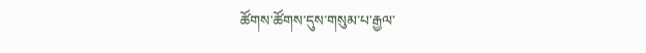ཚོགས་ཚོགས་དུས་གསུམ་པ་རྒྱལ་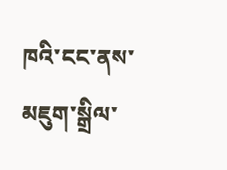ཁའི་ངང་ནས་མཇུག་སྒྲིལ་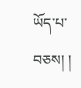ཡོད་པ་བཅས། །